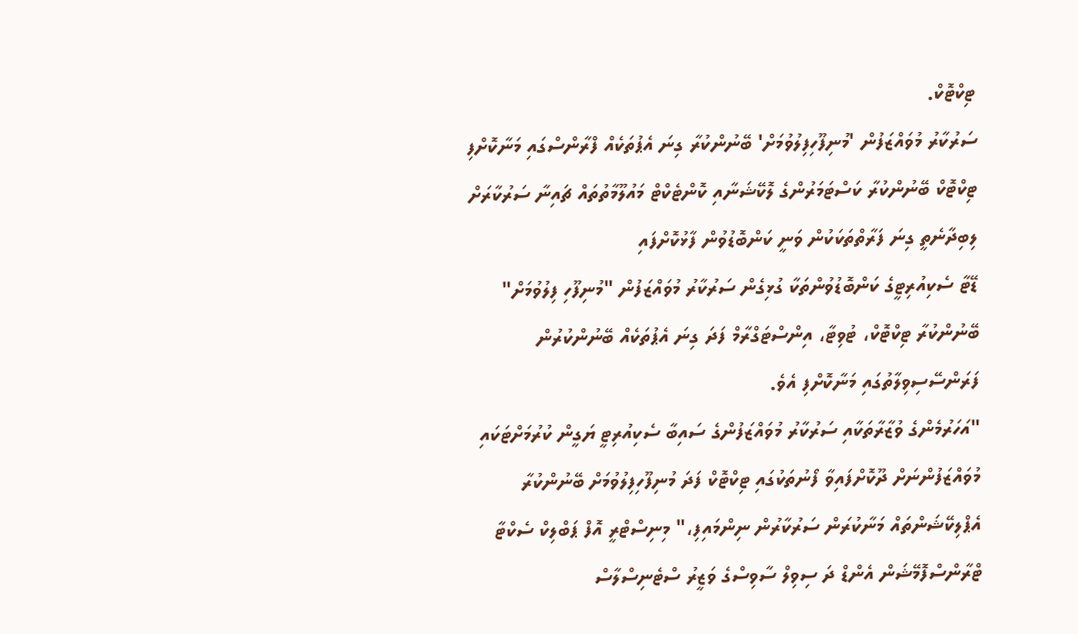ޓިކްޓޮކް.
ސަރުކާރު މުވައްޒަފުން 'މުނިފޫހިފިލުވުމަށް' ބޭނުންކުރާ ގިނަ އެޕުތަކެއް ފްރާންސްގައި މަނާކޮށްފި
ޓިކްޓޮކް ބޭނުންކުރާ ކަސްޓަމަރުންގެ ލޮކޭޝަނާއި ކޮންޓެކްޓް މައުލޫމާތުތައް ޗައިނާ ސަރުކާރަށް ލިބިދާނެތީ ގިނަ ފަރާތްތަކަކުން ވަނީ ކަންބޮޑުވުން ފާޅުކޮށްފައި
ޑޭޓާ ސެކިއުރިޓީގެ ކަންބޮޑުވުންތަކާ ގުޅިގެން ސަރުކާރު މުވައްޒަފުން "މުނިފޫހި ފިލުވުމަށް" ބޭނުންކުރާ ޓިކްޓޮކް، ޓުވިޓާ، އިންސްޓަގްރާމް ފަދަ ގިނަ އެޕުތަކެއް ބޭނުންކުރުން ފަރަންސޭސިވިލާތުގައި މަނާކޮށްފި އެވެ.
"އަހަރުމެންގެ ވުޒާރާތަކާއި ސަރުކާރު މުވައްޒަފުންގެ ސައިބާ ސެކިއުރިޓީ ޔަގީން ކުރުމަށްޓަކައި މުވައްޒަފުންނަށް ދޫކޮށްފައިވާ ފޯނުތަކުގައި ޓިކްޓޮކް ފަދަ މުނިފޫހިފިލުވުމަށް ބޭނުންކުރާ އެޕްލިކޭޝަންތައް މަނާކުރަން ސަރުކާރުން ނިންމައިފި،" މިނިސްޓްރީ އޮފް ޕަބްލިކް ސެކްޓާ ޓްރާންސްފޮމޭޝަން އެންޑް ދަ ސިވިލް ސާވިސްގެ ވަޒީރު ސްޓެނިސްލާސް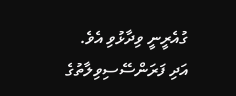ގުއެރީނީ ވިދާޅުވި އެވެ.
އަދި ފަރަންސޭސިވިލާތުގެ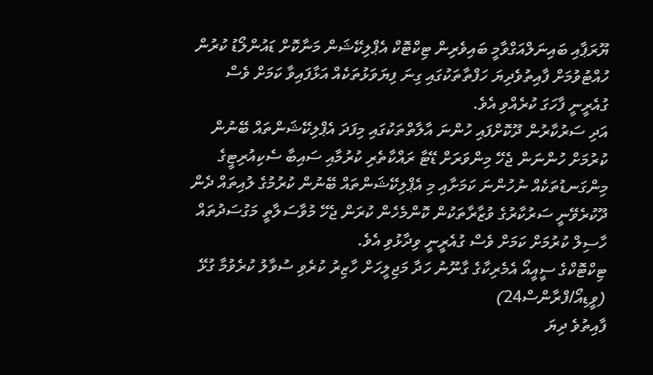ޔޫރަޕާއި ބައިނަލްއަގްވާމީ ބައިވެރިން ޓިކްޓޮކް އެޕްލިކޭޝަން މަނާކޮށް ޑައުންލޯޑު ކުރުން ހުއްޓުވުމަށް ފާއިތުވެދިޔަ ހަފްތާތަކުގައި ގިނަ ފިޔަވަޅުތަކެއް އަޅާފައިވާ ކަމަށް ވެސް ގުއެރީނީ ފާހަގަ ކުރެއްވި އެވެ.
އަދި ސަރުކާރުން ދޫކޮށްފައި ހުންނަ އާލާތްތަކުގައި މިފަދަ އެޕްލިކޭޝަންތައް ބޭނުން ކުރުމަށް ހުންނަން ޖެހޭ މިންވަރަށް ޑޭޓާ ރައްކާތެރި ކުރުމާއި ސައިބާ ސެކިއުރިޓީގެ މިންގަނޑުތަކެއް ނުހުންނަ ކަމަށާއި މި އެޕްލިކޭޝަންތައް ބޭނުން ކުރުމުގެ ލުއިތައް ދެން ދޫކުރެވޭނީ ސަރުކާރުގެ ވުޒާރާތަކުން ކޮންމެހެން ކުރަން ޖެހޭ މުވާސަލާތީ މަގުސަދުތައް ހާސިލް ކުރުމަށް ކަމަށް ވެސް ގުއެރީނީ ވިދާޅުވި އެވެ.
ޓިކްޓޮކްގެ ސީއީއޯ އެމެރިކާގެ ގާނޫނު ހަދާ މަޖިލީހަށް ހާޒިރު ކުރެވި ސުވާލު ކުރެވުމާ ގުޅޭ (ވީޑިއޯ/ފްރާންސް24)
ފާއިތުވެ ދިޔަ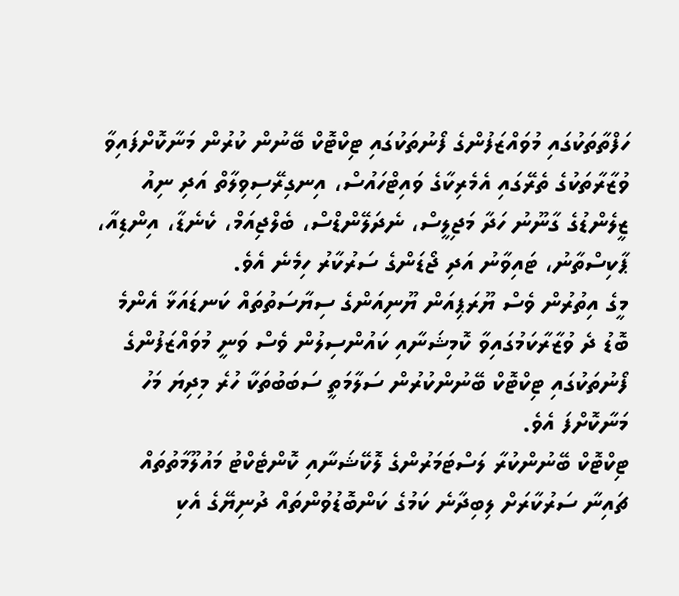ހަފްތާތަކުގައި މުވައްޒަފުންގެ ފޯނުތަކުގައި ޓިކްޓޮކް ބޭނުން ކުރުން މަނާކޮށްފައިވާ ވުޒާރާތަކުގެ ތެރޭގައި އެމެރިކާގެ ވައިޓްހައުސް، އިނގިރޭސިވިލާތް އަދި ނިއު ޒީލެންޑުގެ ގާނޫނު ހަދާ މަޖިލީސް، ނެދަލޭންޑްސް، ބެލްޖިއަމް، ކެނެޑާ، އިންޑިއާ، ޕާކިސްތާނު، ޓައިވާނު އަދި ޖޯޑަންގެ ސަރުކާރު ހިމެނެ އެވެ.
މީގެ އިތުރުން ވެސް ޔޫރަޕިއަން ޔޫނިއަންގެ ސިޔާސަތުތައް ކަނޑައަޅާ އެންމެ ބޮޑު ދެ ވުޒާރާކަމުގައިވާ ކޮމިޝަނާއި ކައުންސިލުން ވެސް ވަނީ މުވައްޒަފުންގެ ފޯނުތަކުގައި ޓިކްޓޮކް ބޭނުންކުރުން ސަލާމަތީ ސަބަބުތަކާ ހުރެ މިދިޔަ މަހު މަނާކޮށްފަ އެވެ.
ޓިކްޓޮކް ބޭނުންކުރާ ލަސްޓަމަރުންގެ ލޮކޭޝަނާއި ކޮންޓެކްޓު މައުލޫމާތުތައް ޗައިނާ ސަރުކާރަށް ލިބިދާނެ ކަމުގެ ކަންބޮޑުވުންތައް ދުނިޔޭގެ އެކި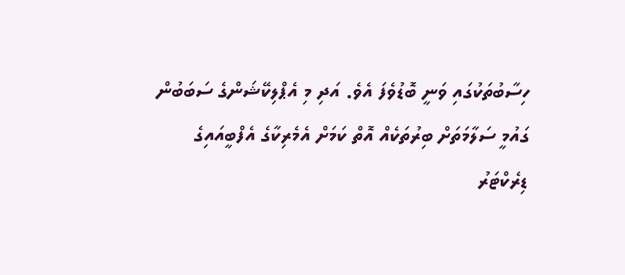ހިސާބުތަކުގައި ވަނީ ބޮޑުވެފަ އެވެ. އަދި މި އެޕްލިކޭޝަންގެ ސަބަބުން ގައުމީ ސަލާމަތަށް ބިރުތަކެއް އޮތް ކަމަށް އެމެރިކާގެ އެފްބީއައިގެ ޑިރެކްޓަރު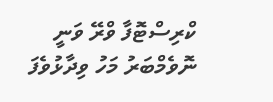ކްރިސްޓޮފާ ވްރޭ ވަނީ ނޮވެމްބަރު މަހު ވިދާޅުވެފަ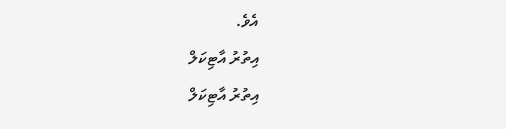އެވެ.
އިތުރު އާޓިކަލް
އިތުރު އާޓިކަލް